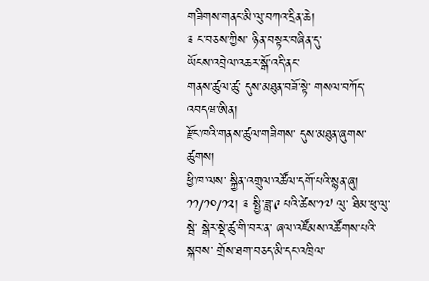གཟིགས་གནང་མི་ལུ་བཀའ་དྲིན་ཆེ།
༉ ང་བཅས་ཀྱིས་ ཉིན་བསྟར་བཞིན་དུ་
ཡོངས་འབྲེལ་འཆར་སྒོ་འདི་ནང་
གནས་ཚུལ་ཚུ་ དུས་མཐུན་བཟོ་སྟེ་ གསལ་བཀོད་འབདཝ་ཨིན།
རྫོང་ཁའི་གནས་ཚུལ་གཟིགས་ དུས་མཐུན་ཞུགས་ཚུགས།
ཕྱི་ཁ་ལས་ སྐྱིན་འགྲུལ་འཚོལ་དགོ་པའི་སྙན་ཞུ།
༡༡/༡༠/༡༢། ༉ སྤྱི་ཟླ་༩ པའི་ཚེས་༡༧ ལུ་ ཐིམ་ཕུ་ལུ་སྦེ་ སྒེར་སྡེ་ཚུ་གི་བར་ན་ ཞལ་འཛོམས་འཚོགས་པའི་སྐབས་ གྲོས་ཐག་བཅད་མི་དང་འཁྲིལ་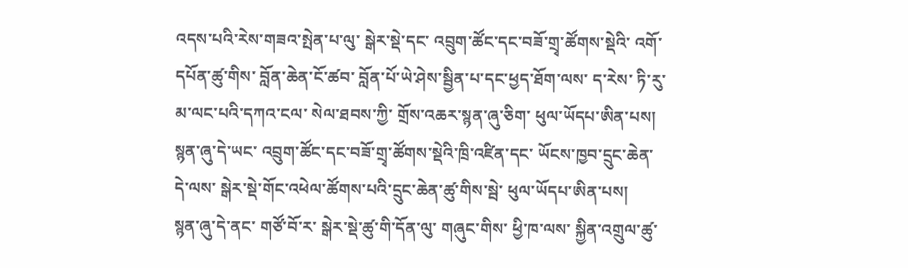འདས་པའི་རེས་གཟའ་སྤེན་པ་ལུ་ སྒེར་སྡེ་དང་ འབྲུག་ཚོང་དང་བཟོ་གྲྭ་ཚོགས་སྡེའི་ འགོ་དཔོན་ཚུ་གིས་ བློན་ཆེན་ངོ་ཚབ་ བློན་པོ་ཡེ་ཤེས་སྦྱིན་པ་དང་ཕྱད་ཐོག་ལས་ ད་རེས་ ཏི་རུ་མ་ལང་པའི་དཀའ་ངལ་ སེལ་ཐབས་ཀྱི་ གྲོས་འཆར་སྙན་ཞུ་ཅིག་ ཕུལ་ཡོདཔ་ཨིན་པས།
སྙན་ཞུ་དེ་ཡང་ འབྲུག་ཚོང་དང་བཟོ་གྲྭ་ཚོགས་སྡེའི་ཁྲི་འཛིན་དང་ ཡོངས་ཁྱབ་དྲུང་ཆེན་ དེ་ལས་ སྒེར་སྡེ་གོང་འཕེལ་ཚོགས་པའི་དྲུང་ཆེན་ཚུ་གིས་སྦེ་ ཕུལ་ཡོདཔ་ཨིན་པས།
སྙན་ཞུ་དེ་ནང་ གཙོ་བོ་ར་ སྒེར་སྡེ་ཚུ་གི་དོན་ལུ་ གཞུང་གིས་ ཕྱི་ཁ་ལས་ སྐྱིན་འགྲུལ་ཚུ་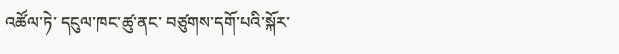འཚོལ་ཏེ་ དངུལ་ཁང་ཚུ་ནང་ བཙུགས་དགོ་པའི་སྐོར་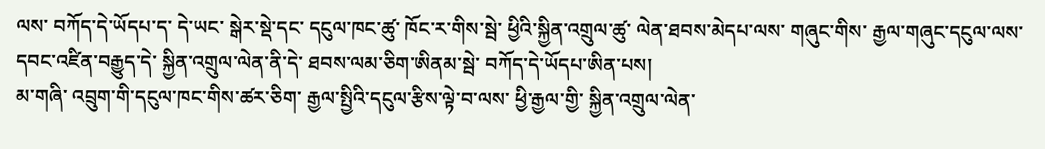ལས་ བཀོད་དེ་ཡོདཔ་ད་ དེ་ཡང་ སྒེར་སྡེ་དང་ དངུལ་ཁང་ཚུ་ ཁོང་ར་གིས་སྦེ་ ཕྱིའི་སྐྱིན་འགྲུལ་ཚུ་ ལེན་ཐབས་མེདཔ་ལས་ གཞུང་གིས་ རྒྱལ་གཞུང་དངུལ་ལས་དབང་འཛིན་བརྒྱུད་དེ་ སྐྱིན་འགྲུལ་ལེན་ནི་དེ་ ཐབས་ལམ་ཅིག་ཨིནམ་སྦེ་ བཀོད་དེ་ཡོདཔ་ཨིན་པས།
མ་གཞི་ འབྲུག་གི་དངུལ་ཁང་གིས་ཚར་ཅིག་ རྒྱལ་སྤྱིའི་དངུལ་རྩིས་ལྟེ་བ་ལས་ ཕྱི་རྒྱལ་གྱི་ སྐྱིན་འགྲུལ་ལེན་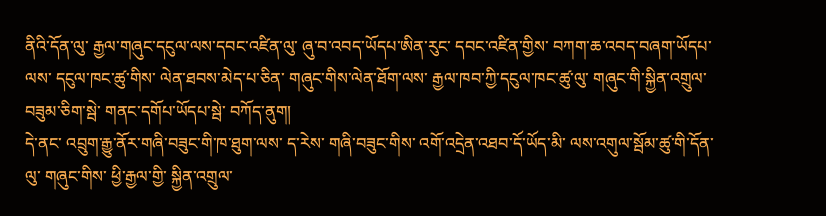ནིའི་དོན་ལུ་ རྒྱལ་གཞུང་དངུལ་ལས་དབང་འཛིན་ལུ་ ཞུ་བ་འབད་ཡོདཔ་ཨིན་རུང་ དབང་འཛིན་གྱིས་ བཀག་ཆ་འབད་བཞག་ཡོདཔ་ལས་ དངུལ་ཁང་ཚུ་གིས་ ལེན་ཐབས་མེད་པ་ཅིན་ གཞུང་གིས་ལེན་ཐོག་ལས་ རྒྱལ་ཁབ་ཀྱི་དངུལ་ཁང་ཚུ་ལུ་ གཞུང་གི་སྐྱིན་འགྲུལ་བཟུམ་ཅིག་སྦེ་ གནང་དགོཔ་ཡོདཔ་སྦེ་ བཀོད་ནུག།
དེ་ནང་ འབྲུག་རྒྱུ་ནོར་གཞི་བཟུང་གི་ཁ་ཐུག་ལས་ ད་རེས་ གཞི་བཟུང་གིས་ འགོ་འདྲེན་འཐབ་དོ་ཡོད་མི་ ལས་འགུལ་སྦོམ་ཚུ་གི་དོན་ལུ་ གཞུང་གིས་ ཕྱི་རྒྱལ་གྱི་ སྐྱིན་འགྲུལ་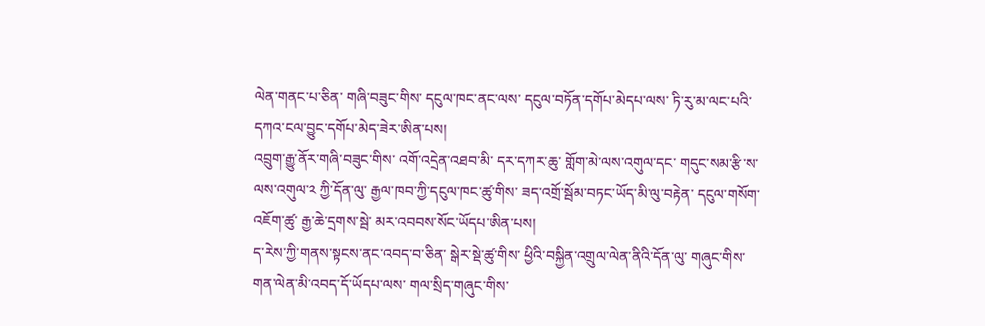ལེན་གནང་པ་ཅིན་ གཞི་བཟུང་གིས་ དངུལ་ཁང་ནང་ལས་ དངུལ་བཏོན་དགོཔ་མེདཔ་ལས་ ཏི་རུ་མ་ལང་པའི་ དཀའ་ངལ་བྱུང་དགོཔ་མེད་ཟེར་ཨིན་པས།
འབྲུག་རྒྱུ་ནོར་གཞི་བཟུང་གིས་ འགོ་འདྲེན་འཐབ་མི་ དར་དཀར་ཆུ་ གློག་མེ་ལས་འགུལ་དང་ གདུང་སམ་རྩི་ས་ལས་འགུལ་༢ ཀྱི་དོན་ལུ་ རྒྱལ་ཁབ་ཀྱི་དངུལ་ཁང་ཚུ་གིས་ ཟད་འགྲོ་སྦོམ་བཏང་ཡོད་མི་ལུ་བརྟེན་ དངུལ་གསོག་འཇོག་ཚུ་ རྒྱ་ཆེ་དྲགས་སྦེ་ མར་འབབས་སོང་ཡོདཔ་ཨིན་པས།
ད་རེས་ཀྱི་གནས་སྟངས་ནང་འབད་བ་ཅིན་ སྒེར་སྡེ་ཚུ་གིས་ ཕྱིའི་བསྐྱིན་འགྲུལ་ལེན་ནིའི་དོན་ལུ་ གཞུང་གིས་ གན་ལེན་མི་འབད་དོ་ཡོདཔ་ལས་ གལ་སྲིད་གཞུང་གིས་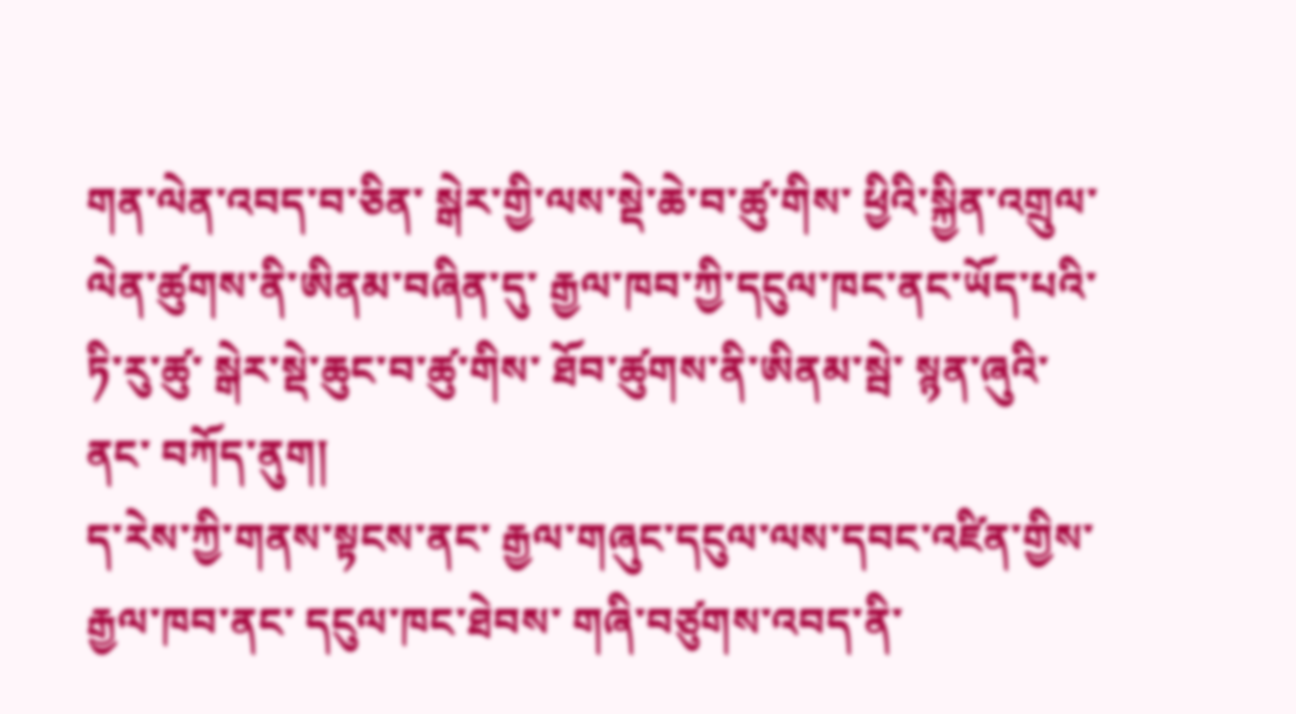གན་ལེན་འབད་བ་ཅིན་ སྒེར་གྱི་ལས་སྡེ་ཆེ་བ་ཚུ་གིས་ ཕྱིའི་སྐྱིན་འགྲུལ་ ལེན་ཚུགས་ནི་ཨིནམ་བཞིན་དུ་ རྒྱལ་ཁབ་ཀྱི་དངུལ་ཁང་ནང་ཡོད་པའི་ཏི་རུ་ཚུ་ སྒེར་སྡེ་ཆུང་བ་ཚུ་གིས་ ཐོབ་ཚུགས་ནི་ཨིནམ་སྦེ་ སྙན་ཞུའི་ནང་ བཀོད་ནུག།
ད་རེས་ཀྱི་གནས་སྟངས་ནང་ རྒྱལ་གཞུང་དངུལ་ལས་དབང་འཛིན་གྱིས་ རྒྱལ་ཁབ་ནང་ དངུལ་ཁང་ཐེབས་ གཞི་བཙུགས་འབད་ནི་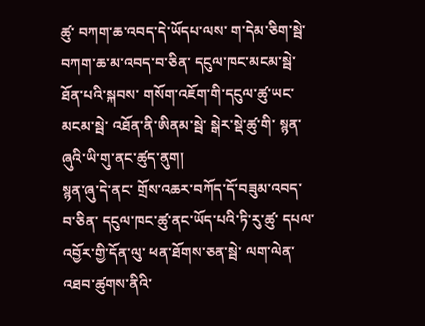ཚུ་ བཀག་ཆ་འབད་དེ་ཡོདཔ་ལས་ ག་དེམ་ཅིག་སྦེ་ བཀག་ཆ་མ་འབད་བ་ཅིན་ དངུལ་ཁང་མངམ་སྦེ་ཐོན་པའི་སྐབས་ གསོག་འཇོག་གི་དངུལ་ཚུ་ཡང་ མངམ་སྦེ་ འཐོན་ནི་ཨིནམ་སྦེ་ སྒེར་སྡེ་ཚུ་གི་ སྙན་ཞུའི་ཡི་གུ་ནང་ཚུད་ནུག།
སྙན་ཞུ་དེ་ནང་ གྲོས་འཆར་བཀོད་དོ་བཟུམ་འབད་བ་ཅིན་ དངུལ་ཁང་ཚུ་ནང་ཡོད་པའི་ཏི་རུ་ཚུ་ དཔལ་འབྱོར་གྱི་དོན་ལུ་ ཕན་ཐོགས་ཅན་སྦེ་ ལག་ལེན་འཐབ་ཚུགས་ནིའི་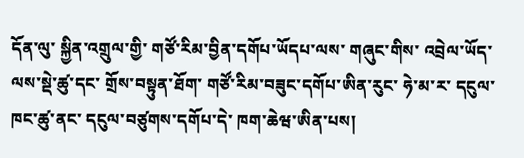དོན་ལུ་ སྐྱིན་འགྲུལ་གྱི་ གཙོ་རིམ་བྱིན་དགོཔ་ཡོདཔ་ལས་ གཞུང་གིས་ འབྲེལ་ཡོད་ལས་སྡེ་ཚུ་དང་ གྲོས་བསྟུན་ཐོག་ གཙོ་རིམ་བཟུང་དགོཔ་ཨིན་རུང་ ཧེ་མ་ར་ དངུལ་ཁང་ཚུ་ནང་ དངུལ་བཙུགས་དགོཔ་དེ་ ཁག་ཆེཝ་ཨིན་པས།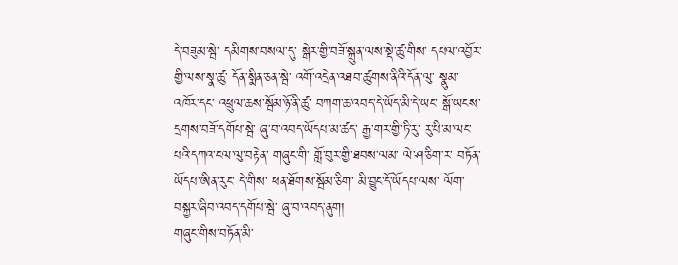དེ་བཟུམ་སྦེ་ དམིགས་བསལ་དུ་ སྒེར་གྱི་བཟོ་སྐྲུན་ལས་སྡེ་ཚུ་གིས་ དཔལ་འབྱོར་གྱི་ལས་སྣ་ཚུ་ དོན་སྨིན་ཅན་སྦེ་ འགོ་འདྲེན་འཐབ་ཚུགས་ནིའི་དོན་ལུ་ སྣུམ་འཁོར་དང་ འཕྲུལ་ཆས་སྦོམ་ཉོ་ནི་ཚུ་ བཀག་ཆ་འབད་དེ་ཡོད་མི་དེ་ཡང་ སྒོ་ཡངས་དྲགས་བཟོ་དགོཔ་སྦེ་ ཞུ་བ་འབད་ཡོདཔ་མ་ཚད་ རྒྱ་གར་གྱི་ཏི་རུ་ རུ་པི་མ་ལང་པའི་དཀའ་ངལ་ལུ་བརྟེན་ གཞུང་གི་ གློ་བུར་གྱི་ཐབས་ལམ་ ལེ་ཤ་ཅིག་ར་ བཏོན་ཡོདཔ་ཨིན་རུང་ དེ་གིས་ ཕན་ཐོགས་སྦོམ་ཅིག་ མི་བྱུང་དོ་ཡོདཔ་ལས་ ལོག་བསྐྱར་ཞིབ་འབད་དགོཔ་སྦེ་ ཞུ་བ་འབད་ནུག།
གཞུང་གིས་བཏོན་མི་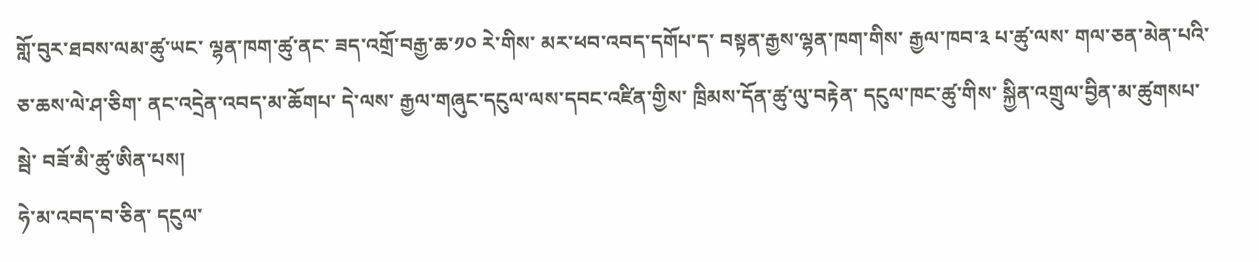གློ་བུར་ཐབས་ལམ་ཚུ་ཡང་ ལྷན་ཁག་ཚུ་ནང་ ཟད་འགྲོ་བརྒྱ་ཆ་༡༠ རེ་གིས་ མར་ཕབ་འབད་དགོཔ་ད་ བསྟན་རྒྱས་ལྷན་ཁག་གིས་ རྒྱལ་ཁབ་༣ པ་ཚུ་ལས་ གལ་ཅན་མེན་པའི་ ཅ་ཆས་ལེ་ཤ་ཅིག་ ནང་འདྲེན་འབད་མ་ཆོགཔ་ དེ་ལས་ རྒྱལ་གཞུང་དངུལ་ལས་དབང་འཛིན་གྱིས་ ཁྲིམས་དོན་ཚུ་ལུ་བརྟེན་ དངུལ་ཁང་ཚུ་གིས་ སྐྱིན་འགྲུལ་བྱིན་མ་ཚུགསཔ་སྦེ་ བཟོ་མི་ཚུ་ཨིན་པས།
ཧེ་མ་འབད་བ་ཅིན་ དངུལ་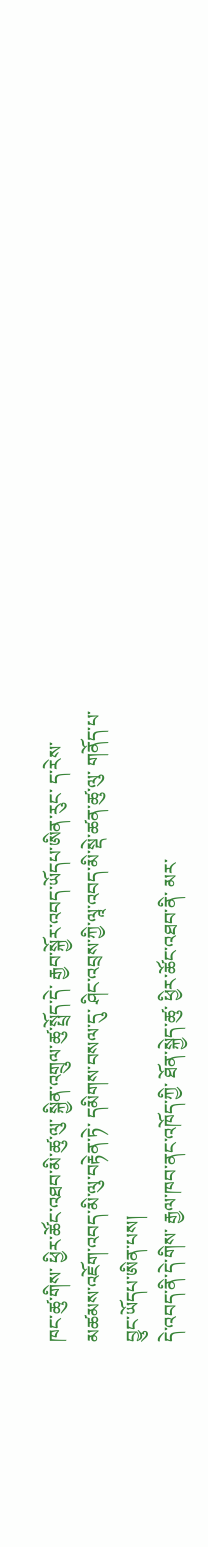ཁང་ཚུ་གིས་ ཕྱིར་ཚོང་འཐབ་མི་ཚུ་ལུ་ སྐྱིན་འགྲུལ་ཚུ་སྤྲོད་དེ་ རྒྱབ་སྐྱོར་འབད་ཡོདཔ་ཨིན་རུང་ ད་རེས་ མཚམས་འཇོག་འབད་མི་ལུ་བརྟེན་ཏེ་ དམིགས་བསལ་དུ་ ཤིང་འབྲས་ཀྱི་ལཱ་འབད་མི་སྡེ་ཚན་ཚུ་ལུ་ གནོད་པ་བྱུང་ཡོདཔ་ཨིན་པས།
དེ་འབད་ནི་དེ་གིས་ རྒྱལ་ཁབ་ནང་འཁོད་ཀྱི་ ཐོན་སྐྱེད་ཚུ་ ཕྱིར་ཚོང་འཐབ་ནི་ མར་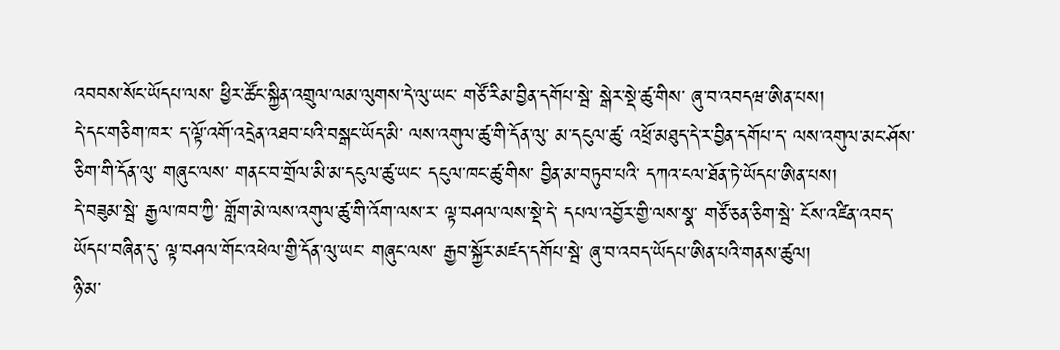འབབས་སོང་ཡོདཔ་ལས་ ཕྱིར་ཚོང་སྐྱིན་འགྲུལ་ལམ་ལུགས་དེ་ལུ་ཡང་ གཙོ་རིམ་བྱིན་དགོཔ་སྦེ་ སྒེར་སྡེ་ཚུ་གིས་ ཞུ་བ་འབདཝ་ཨིན་པས།
དེ་དང་གཅིག་ཁར་ ད་ལྟོ་འགོ་འདྲེན་འཐབ་པའི་བསྒང་ཡོད་མི་ ལས་འགུལ་ཚུ་གི་དོན་ལུ་ མ་དངུལ་ཚུ་ འཕྲོ་མཐུད་དེ་ར་བྱིན་དགོཔ་ད་ ལས་འགུལ་མང་ཤོས་ཅིག་གི་དོན་ལུ་ གཞུང་ལས་ གནང་བ་གྲོལ་མི་མ་དངུལ་ཚུ་ཡང་ དངུལ་ཁང་ཚུ་གིས་ བྱིན་མ་བཏུབ་པའི་ དཀའ་ངལ་ཐོན་ཏེ་ཡོདཔ་ཨིན་པས།
དེ་བཟུམ་སྦེ་ རྒྱལ་ཁབ་ཀྱི་ གློག་མེ་ལས་འགུལ་ཚུ་གི་འོག་ལས་ར་ ལྟ་བཤལ་ལས་སྡེ་དེ་ དཔལ་འབྱོར་གྱི་ལས་སྣ་ གཙོ་ཅན་ཅིག་སྦེ་ ངོས་འཛིན་འབད་ཡོདཔ་བཞིན་དུ་ ལྟ་བཤལ་གོང་འཕེལ་གྱི་དོན་ལུ་ཡང་ གཞུང་ལས་ རྒྱབ་སྐྱོར་མཛད་དགོཔ་སྦེ་ ཞུ་བ་འབད་ཡོདཔ་ཨིན་པའི་གནས་ཚུལ།
ཉི་མ་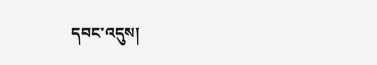དབང་འདུས།